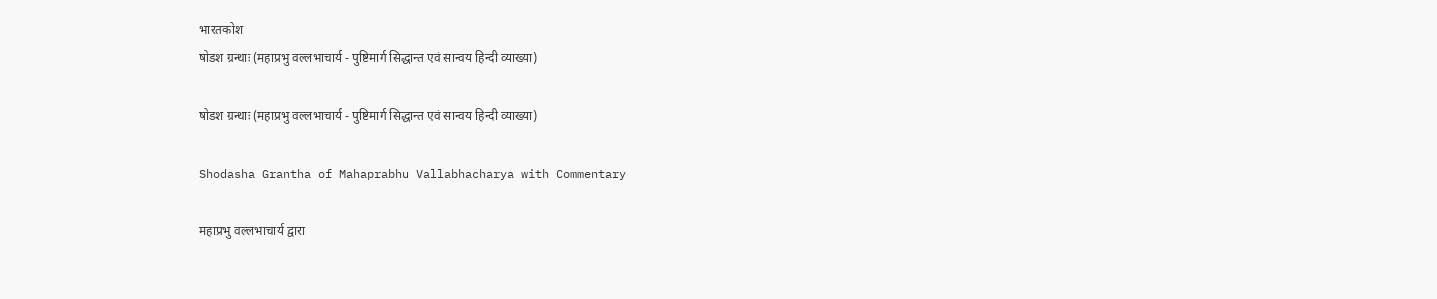भारतकोश
षोडश ग्रन्थाः (महाप्रभु वल्लभाचार्य - पुष्टिमार्ग सिद्धान्त एवं सान्वय हिन्दी व्याख्या)

षोडश ग्रन्थाः (महाप्रभु वल्लभाचार्य - पुष्टिमार्ग सिद्धान्त एवं सान्वय हिन्दी व्याख्या)

Shodasha Grantha of Mahaprabhu Vallabhacharya with Commentary

महाप्रभु वल्लभाचार्य द्वारा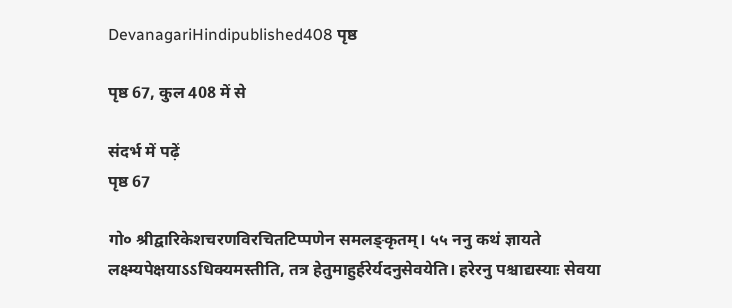DevanagariHindipublished408 पृष्ठ

पृष्ठ 67, कुल 408 में से

संदर्भ में पढ़ें
पृष्ठ 67

गो० श्रीद्वारिकेशचरणविरचितटिप्पणेन समलङ्कृतम्। ५५ ननु कथं ज्ञायते लक्ष्म्यपेक्षयाऽऽधिक्यमस्तीति, तत्र हेतुमाहुर्हरेर्यदनुसेवयेति। हरेरनु पश्चाद्यस्याः सेवया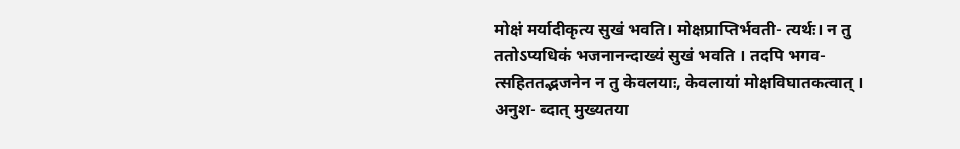मोक्षं मर्यादीकृत्य सुखं भवति। मोक्षप्राप्तिर्भवती- त्यर्थः। न तु ततोऽप्यधिकं भजनानन्दाख्यं सुखं भवति । तदपि भगव- त्सहिततद्भजनेन न तु केवलयाः, केवलायां मोक्षविघातकत्वात् । अनुश- ब्दात् मुख्यतया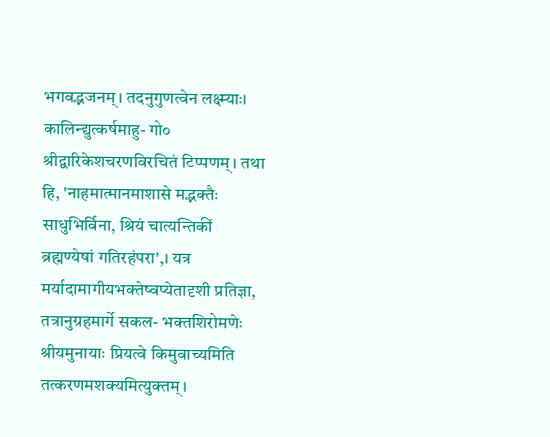भगवद्भजनम्। तदनुगुणत्वेन लक्ष्म्याः। कालिन्द्युत्कर्षमाहु- गो० श्रीद्वारिकेशचरणविरचितं टिप्पणम्। तथा हि, 'नाहमात्मानमाशासे मद्भक्तैः साधुभिर्विना, श्रियं चात्यन्तिकीं ब्रह्मण्येषां गतिरहंपरा',। यत्र मर्यादामागीयभक्तेष्वप्येतादृशी प्रतिज्ञा, तत्रानुग्रहमार्गे सकल- भक्तशिरोमणेः श्रीयमुनायाः प्रियत्वे किमुवाच्यमिति तत्करणमशक्यमित्युक्तम्।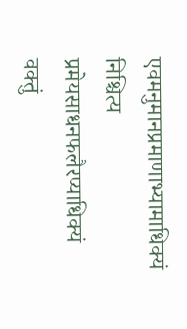एवमनुमानप्रमाणाभ्यामाधिक्यं निश्चित्य प्रमेयसाधनफलैरप्याधिक्यं वक्तुं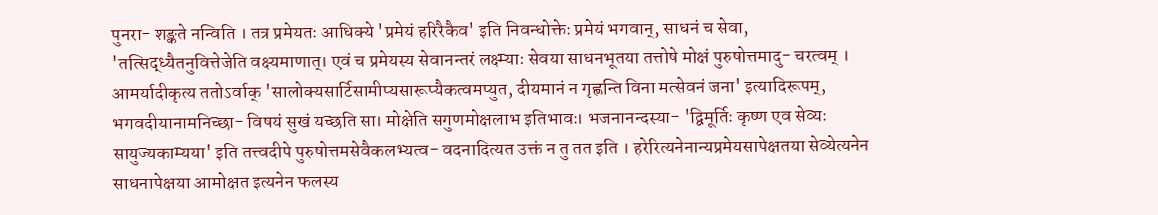पुनरा- शङ्कते नन्विति । तत्र प्रमेयतः आधिक्ये 'प्रमेयं हरिरैकैव' इति निवन्धोक्तेः प्रमेयं भगवान्, साधनं च सेवा, 'तत्सिद्ध्यैतनुवित्तेजेति वक्ष्यमाणात्। एवं च प्रमेयस्य सेवानन्तरं लक्ष्म्याः सेवया साधनभूतया तत्तोषे मोक्षं पुरुषोत्तमादु- चरत्वम् । आमर्यादीकृत्य ततोऽर्वाक् 'सालोक्यसार्टिसामीप्यसारूप्यैकत्वमप्युत, दीयमानं न गृह्णन्ति विना मत्सेवनं जना' इत्यादिरूपम्, भगवदीयानामनिच्छा- विषयं सुखं यच्छति सा। मोक्षेति सगुणमोक्षलाभ इतिभावः। भजनानन्दस्या- 'द्विमूर्तिः कृष्ण एव सेव्यः सायुज्यकाम्यया' इति तत्त्वदीपे पुरुषोत्तमसेवैकलभ्यत्व- वदनादित्यत उक्तं न तु तत इति । हरेरित्यनेनान्यप्रमेयसापेक्षतया सेव्येत्यनेन साधनापेक्षया आमोक्षत इत्यनेन फलस्य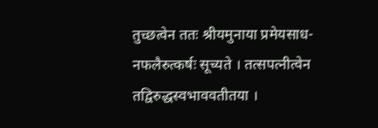तुच्छत्वेन ततः श्रीयमुनाया प्रमेयसाध- नफलैरुत्कर्षः सूच्यते । तत्सपत्नीत्वेन तद्विरुद्धस्वभाववतीतया ।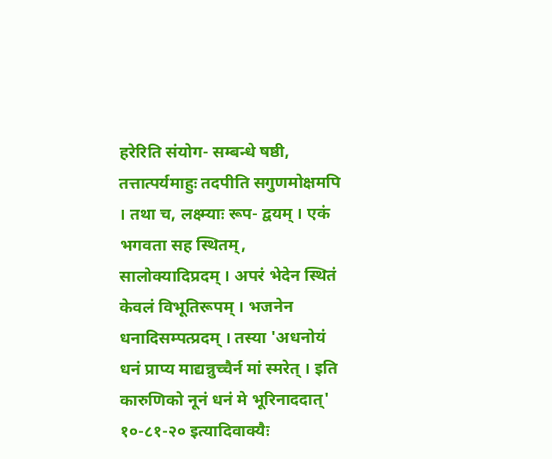हरेरिति संयोग- सम्बन्धे षष्ठी, तत्तात्पर्यमाहुः तदपीति सगुणमोक्षमपि । तथा च, लक्ष्म्याः रूप- द्वयम् । एकं भगवता सह स्थितम्, सालोक्यादिप्रदम् । अपरं भेदेन स्थितं केवलं विभूतिरूपम् । भजनेन धनादिसम्पत्प्रदम् । तस्या 'अधनोयं धनं प्राप्य माद्यन्नुच्चैर्न मां स्मरेत् । इति कारुणिको नूनं धनं मे भूरिनाददात्' १०-८१-२० इत्यादिवाक्यैः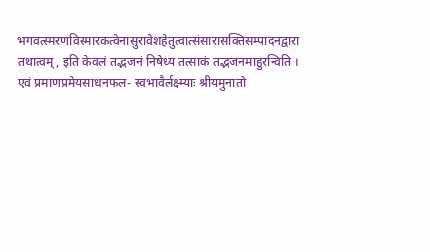भगवत्स्मरणविस्मारकत्वेनासुरावेशहेतुत्वात्संसारासक्तिसम्पादनद्वारा तथात्वम्, इति केवलं तद्भजनं निषेध्य तत्साकं तद्भजनमाहुरन्विति । एवं प्रमाणप्रमेयसाधनफल- स्वभावैर्लक्ष्म्याः श्रीयमुनातो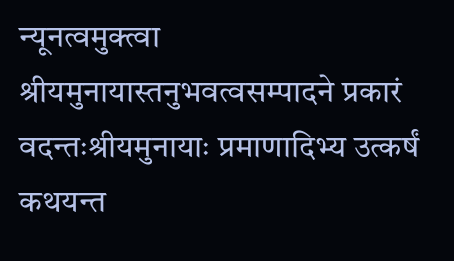न्यूनत्वमुक्त्वा श्रीयमुनायास्तनुभवत्वसम्पादने प्रकारं वदन्तःश्रीयमुनायाः प्रमाणादिभ्य उत्कर्षं कथयन्त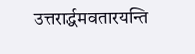उत्तरार्द्धमवतारयन्ति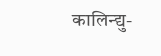कालिन्द्यु-